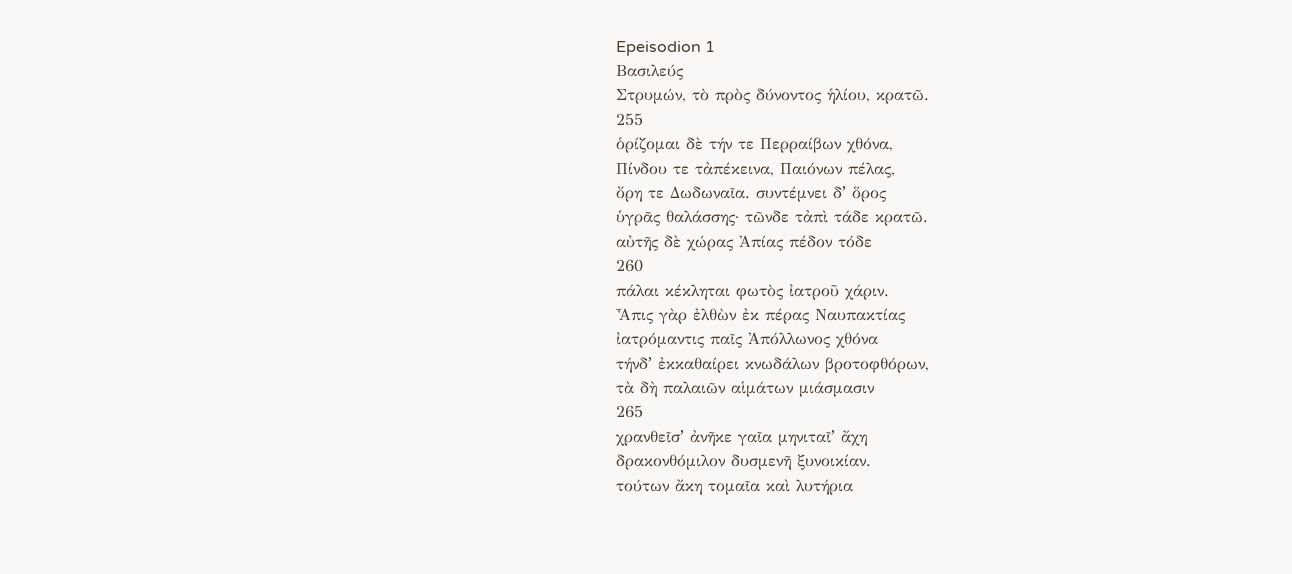Epeisodion 1
Βασιλεύς
Στρυμών, τὸ πρὸς δύνοντος ἡλίου, κρατῶ.
255
ὁρίζομαι δὲ τήν τε Περραίβων χθόνα,
Πίνδου τε τἀπέκεινα, Παιόνων πέλας,
ὄρη τε Δωδωναῖα. συντέμνει δʼ ὅρος
ὑγρᾶς θαλάσσης· τῶνδε τἀπὶ τάδε κρατῶ.
αὐτῆς δὲ χώρας Ἀπίας πέδον τόδε
260
πάλαι κέκληται φωτὸς ἰατροῦ χάριν.
Ἆπις γὰρ ἐλθὼν ἐκ πέρας Ναυπακτίας
ἰατρόμαντις παῖς Ἀπόλλωνος χθόνα
τήνδʼ ἐκκαθαίρει κνωδάλων βροτοφθόρων,
τὰ δὴ παλαιῶν αἱμάτων μιάσμασιν
265
χρανθεῖσʼ ἀνῆκε γαῖα μηνιταῖʼ ἄχη
δρακονθόμιλον δυσμενῆ ξυνοικίαν.
τούτων ἄκη τομαῖα καὶ λυτήρια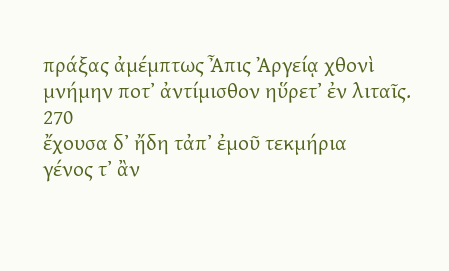πράξας ἀμέμπτως Ἆπις Ἀργείᾳ χθονὶ
μνήμην ποτʼ ἀντίμισθον ηὕρετʼ ἐν λιταῖς.
270
ἔχουσα δʼ ἤδη τἀπʼ ἐμοῦ τεκμήρια
γένος τʼ ἂν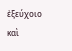ἐξεύχοιο καὶ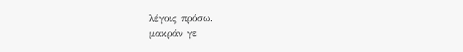λέγοις πρόσω.
μακράν γε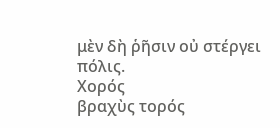μὲν δὴ ῥῆσιν οὐ στέργει πόλις.
Χορός
βραχὺς τορός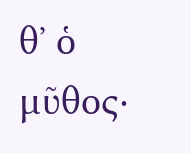θʼ ὁ μῦθος·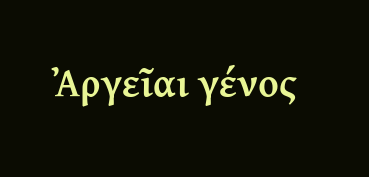Ἀργεῖαι γένος